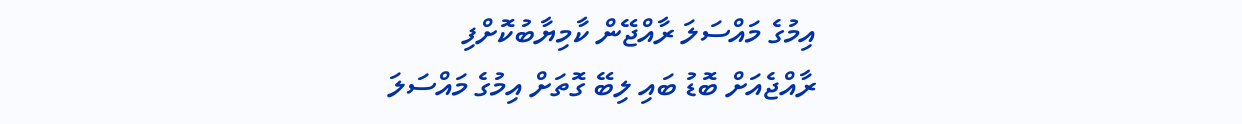އިމުގެ މައްސަލަ ރާއްޖޭން ކާމިޔާބުކޮށްފި
ރާއްޖެއަށް ބޮޑު ބައި ލިބޭ ގޮތަށް އިމުގެ މައްސަލަ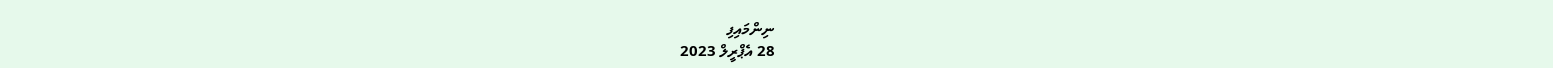ނިންމައިފި
28 އެޕްރީލް 2023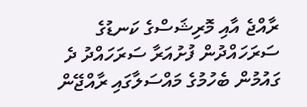ރާއްޖެ އާއި މޮރިޝަސްގެ ކަނޑުގެ ސަރަހައްދުން ފުށުއަރާ ސަރަހައްދު ދެ ގައުމުން ބެހުމުގެ މައްސަލާގައި ރާއްޖޭން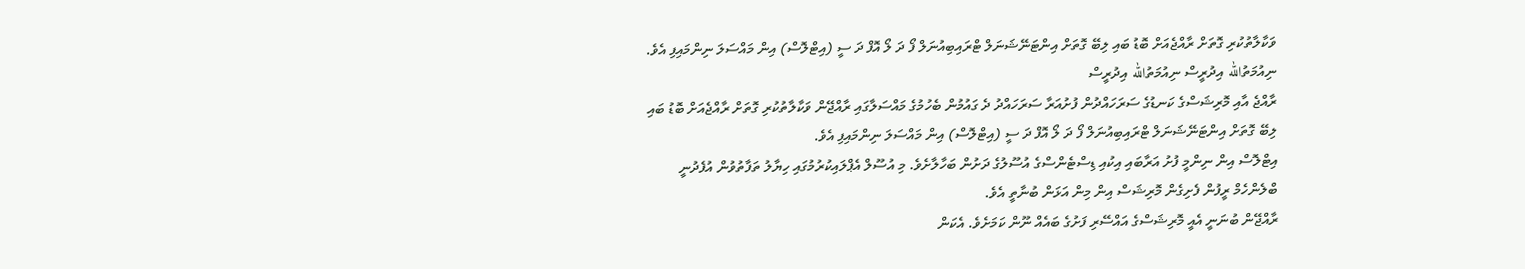ވަކާލާތުކުރި ގޮތަށް ރާއްޖެއަށް ބޮޑު ބައި ލިބޭ ގޮތަށް އިންޓަނޭޝަނަލް ޓްރައިބިއުނަލް ފޯ ދަ ލޯ އޮފް ދަ ސީ (އިޓްލޮސް) އިން މައްސަލަ ނިންމައިފި އެވެ.
ނިއުމަތުالله އިދުރީސް ނިއުމަތުالله އިދުރީސް
ރާއްޖެ އާއި މޮރިޝަސްގެ ކަނޑުގެ ސަރަހައްދުން ފުށުއަރާ ސަރަހައްދު ދެ ގައުމުން ބެހުމުގެ މައްސަލާގައި ރާއްޖޭން ވަކާލާތުކުރި ގޮތަށް ރާއްޖެއަށް ބޮޑު ބައި ލިބޭ ގޮތަށް އިންޓަނޭޝަނަލް ޓްރައިބިއުނަލް ފޯ ދަ ލޯ އޮފް ދަ ސީ (އިޓްލޮސް) އިން މައްސަލަ ނިންމައިފި އެވެ.
އިޓްލޮސް އިން ނިންމީ ފުށު އަރާބައި އިކުއި ޑިސްޓެންސްގެ އުސޫލުގެ ދަށުން ބަހާލާށެވެ. މި އުސޫލް އެޕްލައިކުރުމުގައި ހިޔާލު ތަފާތުވުން އުފެދުނީ ބްލެންހެމް ރީފުން ފެށިގެން މޮރިޝަސް އިން މިން އަޅަން ބުނާތީ އެވެ.
ރާއްޖޭން ބުނަނީ އެއީ މޮރިޝަސްގެ އައްސޭރި ފަށުގެ ބައެއް ނޫން ކަމަށެވެ. އެކަން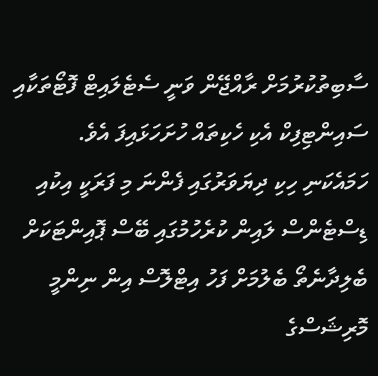ސާބިތުކުރުމަށް ރާއްޖޭން ވަނީ ސެޓެލައިޓް ފޮޓޯތަކާއި ސައިންޓިފިކް އެކި ހެކިތައް ހުށަހަޅައިފަ އެވެ. ހަމައެކަނި ހިކި ދިޔަވަރުގައި ފެންނަ މި ފަރަކީ އިކުއި ޑިސްޓެންސް ލައިން ކުރެހުމުގައި ބޭސް ޕޮއިންޓަކަށް ބެލިދާނެތޯ ބެލުމަށް ފަހު އިޓްލޮސް އިން ނިންމީ މޮރިޝަސްގެ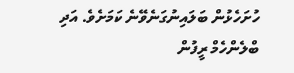ހުށަހެޅުން ބަލައިނުގަނެވޭނެ ކަމަށެވެ. އަދި ބްލެންހެމް ރީފުން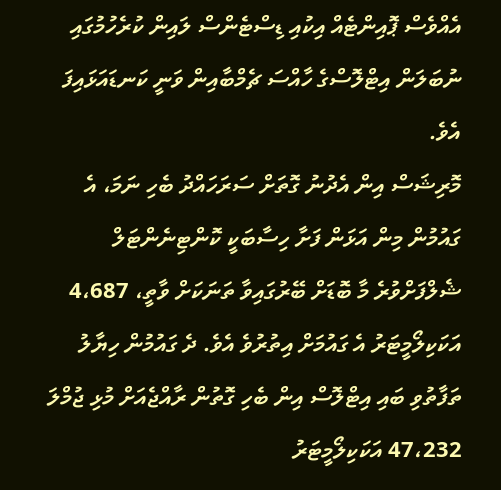އެއްވެސް ޕޮއިންޓެއް އިކުއި ޑިސްޓެންސް ލައިން ކުރެހުމުގައި ނުބަލަން އިޓްލޮސްގެ ހާއްސަ ޗެމްބާއިން ވަނީ ކަނޑައަޅައިފަ އެވެ.
މޮރިޝަސް އިން އެދުނު ގޮތަށް ސަރަހައްދު ބެހި ނަމަ، އެ ގައުމުން މިން އަޅަން ފަށާ ހިސާބަކީ ކޮންޓިނެންޓަލް ޝެލްފަށްވުރެ މާ ބޮޑަށް ބޭރުގައިވާ ތަނަކަށް ވާތީ، 4،687 އަކަކިލޯމީޓަރު އެ ގައުމަށް އިތުރުވެ އެވެ. ދެ ގައުމުން ހިޔާލު ތަފާތުވި ބައި އިޓްލޮސް އިން ބެހި ގޮތުން ރާއްޖެއަށް މުޅި ޖުމްލަ 47،232 އަކަކިލޯމީޓަރު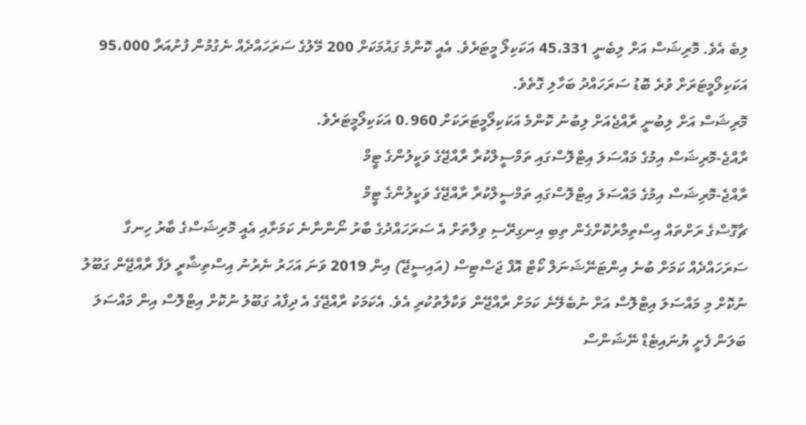ލިބެ އެވެ. މޮރިޝަސް އަށް ލިބެނީ 45،331 އަކަކިލޯ މީޓަރެވެ. އެއީ ކޮންމެ ގައުމަކަށް 200 މޭލުގެ ސަރަހައްދެއް ނެގުމުން ފުށުއަރާ 95،000 އަކަކިލޯމީޓަރަށް ވުރެ ބޮޑު ސަރަހައްދު ބަހާލި ގޮތެވެ.
މޮރިޝަސް އަށް ލިބުނީ ރާއްޖެއަށް ލިބުނު ކޮންމެ އަކަކިލޯމީޓަރަކަށް 0.960 އަކަކިލޯމީޓަރެވެ.
ރާއްޖެ-މޮރިޝަސް އިމުގެ މައްސަލަ އިޓްލޮސްގައި ތަމްސީލްކުރާ ރާއްޖޭގެ ވަކީލުންގެ ޓީމް
ރާއްޖެ-މޮރިޝަސް އިމުގެ މައްސަލަ އިޓްލޮސްގައި ތަމްސީލްކުރާ ރާއްޖޭގެ ވަކީލުންގެ ޓީމް
ޗާގޮސްގެ ރަށްތައް އިސްތިމާރުކޮށްގެން ތިބި އިނގިރޭސި ވިލާތަށް އެ ސަރަހައްދުގެ ބާރު ނޯންނާނެ ކަމަށާއި އެއީ މޮރިޝަސްގެ ބާރު ހިނގާ ސަރަހައްދެއް ކަމަށް ބުނެ އިންޓަނޭޝަނަލް ކޯޓް އޮފް ޖަސްޓިސް (އައިސީޖޭ) އިން 2019 ވަނަ އަހަރު ނެރުނު އިސްތިޝާރީ ލަފާ ރާއްޖޭން ގަބޫލު ނުކޮށް މި މައްސަލަ އިޓްލޮސް އަށް ނުބެލޭނެ ކަމަށް ރާއްޖޭން ވަކާލާތުކުރި އެވެ. އެކަމަކު ރާއްޖޭގެ އެ ދިފާއު ގަބޫލު ނުކޮށް އިޓްލޮސް އިން މައްސަލަ ބަލަން ފެށީ ޔުނައިޓެޑް ނޭޝަންސް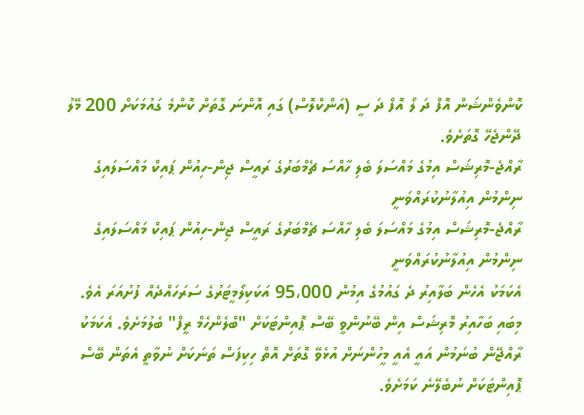ކޮންވެންޝަން އޮފް ދަ ލޯ އޮފް ދަ ސީ (އަންކްލޮސް) ގައި އޮންނަ ގޮތަށް ކޮންމެ ގައުމަކަށް 200 މޭލު ދޭންޖެހޭ ގޮތަށެވެ.
ރާއްޖެ-މޮރިޝަސް އިމުގެ މައްސަލަ ބެލި ހާއްސަ ޗެމްބަރުގެ ރައީސް ޖިން-ހިއުން ޕައިކް މައްސަލައިގެ ނިންމުން އިއުލާނުކުރައްވަނީ
ރާއްޖެ-މޮރިޝަސް އިމުގެ މައްސަލަ ބެލި ހާއްސަ ޗެމްބަރުގެ ރައީސް ޖިން-ހިއުން ޕައިކް މައްސަލައިގެ ނިންމުން އިއުލާނުކުރައްވަނީ
އެކަމަކު އެހެން ބަލާއިރު ދެ ގައުމުގެ އިމުން 95،000 އަކަކިލޯމީޓަރުގެ ސަރަހައްދެއް ފުށުއަރަ އެވެ. މިބައި ބަހާއިރު މޮރިޝަސް އިން ބޭނުންވީ ބޭސް ޕޮއިންޓަކަށް "ބްލެންހެމް ރީފް" ބެލުމަށެވެ. އެކަމަކު ރާއްޖޭން ބުނަމުން އައީ އެއީ މީހުންނަށް އުޅެވޭ ގޮތަށް އޮތް ހިކިފަސް ތަނަކަށް ނުވާތީ އެތަން ބޭސް ޕޮއިންޓަކަށް ނުބެލޭނެ ކަމަށެވެ.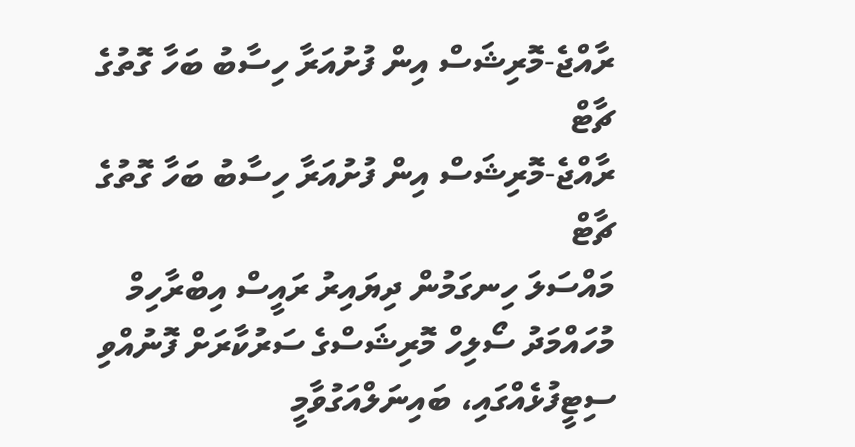ރާއްޖެ-މޮރިޝަސް އިން ފުށުއަރާ ހިސާބު ބަހާ ގޮތުގެ ޗާޓް
ރާއްޖެ-މޮރިޝަސް އިން ފުށުއަރާ ހިސާބު ބަހާ ގޮތުގެ ޗާޓް
މައްސަލަ ހިނގަމުން ދިޔައިރު ރައީސް އިބްރާހިމް މުހައްމަދު ސޯލިހް މޮރިޝަސްގެ ސަރުކާރަށް ފޮނުއްވި ސިޓީފުޅެއްގައި، ބައިނަލްއަގުވާމީ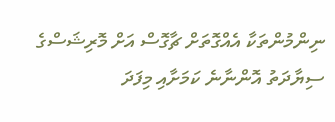ނިންމުންތަކާ އެއްގޮތަށް ޗާގޮސް އަށް މޮރިޝަސްގެ ސިޔާދަތު އޮންނާނެ ކަމަށާއި މިފަދަ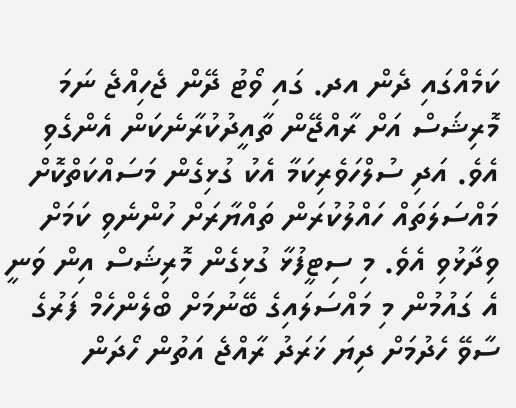ކަމެއްގައި ދެން އދ. ގައި ވޯޓު ދޭން ޖެހިއްޖެ ނަމަ މޮރިޝަސް އަށް ރާއްޖޭން ތާއީދުކުރާނެކަން އެންގެވި އެވެ. އަދި ސުލްހަވެރިކަމާ އެކު ގުޅިގެން މަސައްކަތްކޮށް މައްސަލަތައް ހައްލުކުރަން ތައްޔާރަށް ހުންނެވި ކަމަށް ވިދާޅުވި އެވެ. މި ސިޓީފުޅާ ގުޅިގެން މޮރިޝަސް އިން ވަނީ އެ ގައުމުން މި މައްސަލައިގެ ބޭނުމަށް ބްލެންހެމް ފަރުގެ ސާވޭ ހެދުމަށް ދިޔަ ޚަރަދު ރާއްޖެ އަތުން ހޯދަން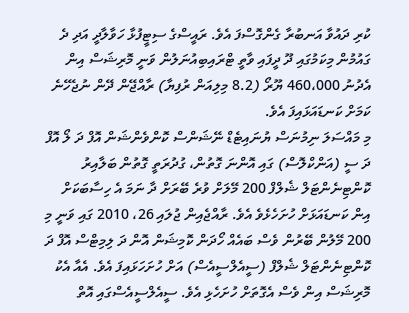ކުރި ދައުވާ އަނބުރާ ގެންގޮސްފަ އެވެ. ރައީސްގެ ސިޓީފުޅާ ހަވާލާދީ އަދި ދެ ގައުމުން މިކަމުގައި ދޫ ދީފައި ވާތީ ޓްރައިބިއުނަލުން ވަނީ މޮރިޝަސް އިން އެދުނު 460،000 ޔޫރޯ (8.2 މިލިއަން ރުފިޔާ) ރާއްޖޭން ދޭން ނުޖެހޭނެ ކަމަށް ކަނޑައަޅައިފަ އެވެ.
މި މައްސަލަ ނިމުނަސް ޔުނައިޓެޑް ނޭޝަންސް ކޮންވެންޝަން އޮފް ދަ ލޯ އޮފް ދަ ސީ (އަންކްލޮސް) ގައި އޮންނަ ގޮތުން، ގުދުރަތީ ގޮތުން ބަލާއިރު ކޮންޓިނެންޓަލް ޝެލްފް 200 މޭލަށް ވުރެ ބޭރަށް ދާ ނަމަ އެ ހިސާބަކަށް އިން ކަނޑައަޅަށް ހުށަހެޅެވެ އެވެ. ރާއްޖެއިން ޖުލައި 26، 2010 ގައި ވަނީ މި 200 މޭލުން ބޭރުން ވެސް ބައެއް ހޯދަން ކޮމިޝަން އޮން ދަ ލިމިޓްސް އޮފް ދަ ކޮންޓިނެންޓަލް ޝެލްފް (ސީއެލްސީއެސް) އަށް ހުށަހަޅައިފަ އެވެ. އެއާ އެކު މޮރިޝަސް އިން ވެސް އެގޮތަށް ހުށަހެޅި އެވެ. ސީއެލްސީއެސްގައި އޮތް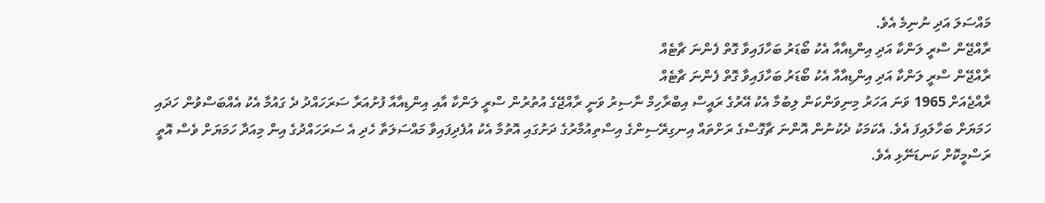މައްސަލަ އަދި ނުނިމެ އެވެ.
ރާއްޖޭން ސްރީ ލަންކާ އަދި އިންޑިއާއާ އެކު ބޯޑަރު ބަހާފައިވާ ގޮތް ފެންނަ ޗާޓެއް
ރާއްޖޭން ސްރީ ލަންކާ އަދި އިންޑިއާއާ އެކު ބޯޑަރު ބަހާފައިވާ ގޮތް ފެންނަ ޗާޓެއް
ރާއްޖެއަށް 1965 ވަނަ އަހަރު މިނިވަންކަން ލިބުމާ އެކު އޭރުގެ ރައީސް އިބްރާހިމް ނާސިރު ވަނީ ރާއްޖޭގެ އުތުރުން ސްރީ ލަންކާ އާއި އިންޑިއާއާ ފުށުއަރާ ސަރަހައްދު ދެ ގައުމާ އެކު އެއްބަސްވުން ހަދައި ހަމަޔަށް ބަހާލައިފަ އެވެ. އެކަމަކު ދެކުނުން އޮންނަ ޗާގޮސްގެ ރަށްތައް އިނގިރޭސިންގެ އިސްތިއުމާރުގެ ދަށުގައި އޮތުމާ އެކު އުފެދިފައިވާ މައްސަލަތާ ހެދި އެ ސަރަހައްދުގެ އިން މިއަދާ ހަމަޔަށް ވެސް އޮތީ ރަސްމީކޮށް ކަނޑަނޭޅި އެވެ.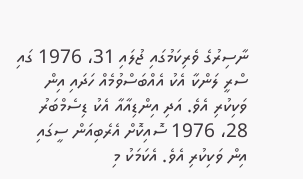ނާސިރުގެ ވެރިކަމުގައި ޖުލައި 31، 1976 ގައި ސްރީ ލަންކާ އެކު އެއްބަސްވުމެއް ހަދައި އިން ވަކިކުރި އެވެ. އަދި އިންޑިއާއާ އެކު ޑިސެމްބަރު 28، 1976 ސޮއިކޮށް އެރެބިއަން ސީގައި އިން ވަކިކުރި އެވެ. އެކަމަކު މި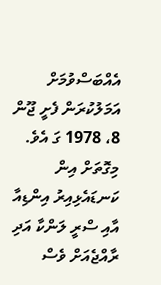އެއްބަސްވުމަށް އަމަލުކުރަން ފެށީ ޖޫން 8، 1978 ގަ އެވެ. މިގޮތަށް އިން ކަނޑައެޅިއިރު އިންޑިއާ އާއި ސްރީ ލަންކާ އަދި ރާއްޖެއަށް ވެސް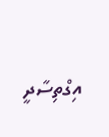އިގްތިސާދީ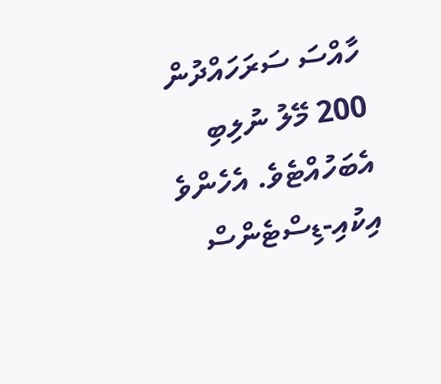ހާއްސަ ސަރަހައްދުން 200 މޭލު ނުލިބި އެބަހުއްޓެވެ. އެހެންވެ އިކުއި-ޑިސްޓެންސް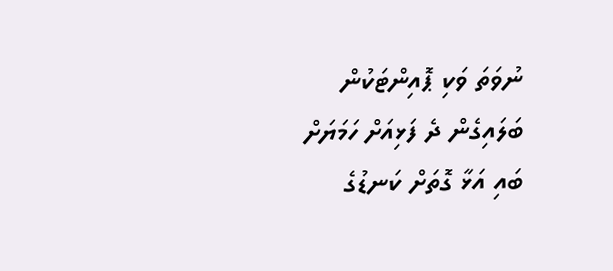ނުވަތަ ވަކި ޕޮއިންޓަކުން ބަލައިގެން ދެ ފަޅިއަށް ހަމަޔަށް ބައި އަޅާ ގޮތަށް ކަނޑުގެ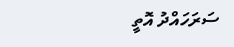ސަރަހައްދު އޮތީ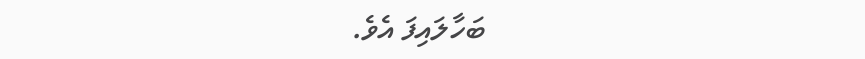ބަހާލައިފަ އެވެ.